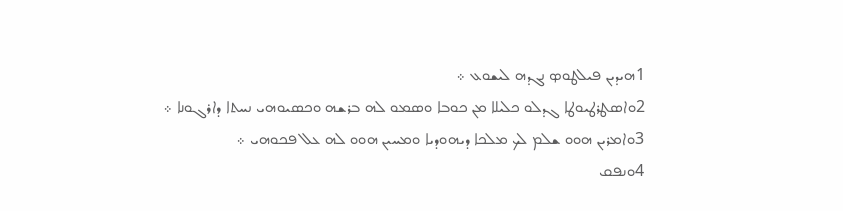1ܗܝܕܝܢ ܦܝܠܛܘܤ ܢܓܕܗ ܠܝܫܘܥ ܀
2ܘܐܤܛܪܛܝܘܛܐ ܓܕܠܘ ܟܠܝܠܐ ܡܢ ܟܘܒܐ ܘܤܡܘ ܠܗ ܒܪܫܗ ܘܟܤܝܘܗܝ ܢܚܬܐ ܕܐܪܓܘܢܐ ܀
3ܘܐܡܪܝܢ ܗܘܘ ܫܠܡ ܠܟ ܡܠܟܐ ܕܝܗܘܕܝܐ ܘܡܚܝܢ ܗܘܘ ܠܗ ܥܠ ܦܟܘܗܝ ܀
4ܘܢܦܩ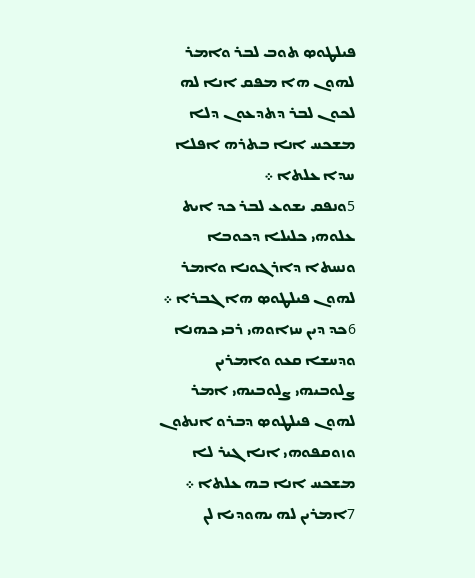ܦܝܠܛܘܤ ܬܘܒ ܠܒܪ ܘܐܡܪ ܠܗܘܢ ܗܐ ܡܦܩ ܐܢܐ ܠܗ ܠܟܘܢ ܠܒܪ ܕܬܕܥܘܢ ܕܠܐ ܡܫܟܚ ܐܢܐ ܒܬܪܗ ܐܦܠܐ ܚܕܐ ܥܠܬܐ ܀
5ܘܢܦܩ ܝܫܘܥ ܠܒܪ ܟܕ ܐܝܬ ܥܠܘܗܝ ܟܠܝܠܐ ܕܟܘܒܐ ܘܢܚܬܐ ܕܐܪܓܘܢܐ ܘܐܡܪ ܠܗܘܢ ܦܝܠܛܘܤ ܗܐ ܓܒܪܐ ܀
6ܟܕ ܕܝܢ ܚܙܐܘܗܝ ܪܒܝ ܟܗܢܐ ܘܕܚܫܐ ܩܥܘ ܘܐܡܪܝܢ ܨܠܘܒܝܗܝ ܨܠܘܒܝܗܝ ܐܡܪ ܠܗܘܢ ܦܝܠܛܘܤ ܕܒܪܘ ܐܢܬܘܢ ܘܙܘܩܦܘܗܝ ܐܢܐ ܓܝܪ ܠܐ ܡܫܟܚ ܐܢܐ ܒܗ ܥܠܬܐ ܀
7ܐܡܪܝܢ ܠܗ ܝܗܘܕܝܐ ܠܢ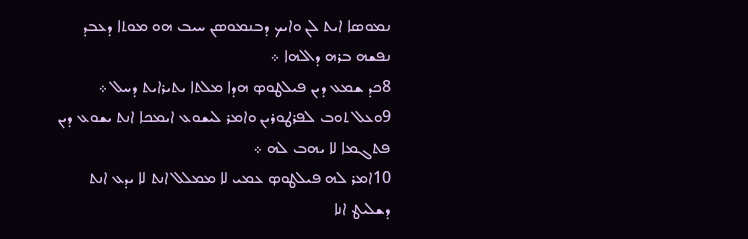ܢܡܘܤܐ ܐܝܬ ܠܢ ܘܐܝܟ ܕܒܢܡܘܤܢ ܚܝܒ ܗܘ ܡܘܬܐ ܕܥܒܕ ܢܦܫܗ ܒܪܗ ܕܐܠܗܐ ܀
8ܟܕ ܫܡܥ ܕܝܢ ܦܝܠܛܘܤ ܗܕܐ ܡܠܬܐ ܝܬܝܪܐܝܬ ܕܚܠ ܀
9ܘܥܠ ܬܘܒ ܠܦܪܛܘܪܝܢ ܘܐܡܪ ܠܝܫܘܥ ܐܝܡܟܐ ܐܢܬ ܝܫܘܥ ܕܝܢ ܦܬܓܡܐ ܠܐ ܝܗܒ ܠܗ ܀
10ܐܡܪ ܠܗ ܦܝܠܛܘܤ ܥܡܝ ܠܐ ܡܡܠܠ ܐܢܬ ܠܐ ܝܕܥ ܐܢܬ ܕܫܠܝܛ ܐܢܐ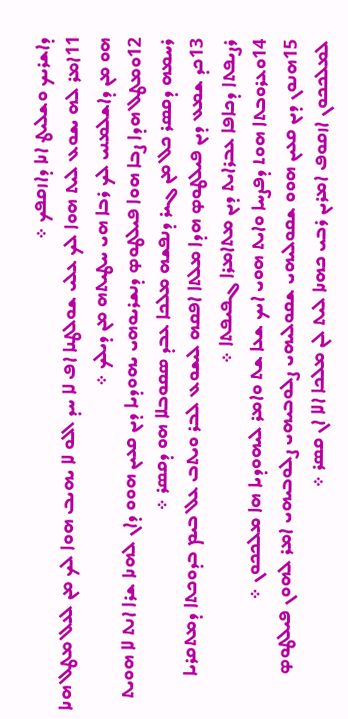ܕܐܫܪܝܟ ܘܫܠܝܛ ܐܢܐ ܕܐܙܩܦܟ ܀
11ܐܡܪ ܠܗ ܝܫܘܥ ܠܝܬ ܗܘܐ ܠܟ ܥܠܝ ܫܘܠܛܢܐ ܐܦ ܠܐ ܚܕ ܐܠܘ ܠܐ ܝܗܝܒ ܗܘܐ ܠܟ ܡܢ ܠܥܠ ܡܛܠ ܗܢܐ ܗܘ ܡܢ ܕܐܫܠܡܢܝ ܠܟ ܪܒܐ ܗܝ ܚܛܝܬܗ ܡܢ ܕܝܠܟ ܀
12ܘܡܛܠ ܗܕܐ ܨܒܐ ܗܘܐ ܦܝܠܛܘܤ ܕܢܫܪܝܘܗܝ ܝܗܘܕܝܐ ܕܝܢ ܩܥܝܢ ܗܘܘ ܕܐܢ ܠܗܢܐ ܫܪܐ ܐܢܬ ܠܐ ܗܘܝܬ ܪܚܡܗ ܕܩܤܪ ܟܠ ܡܢ ܓܝܪ ܕܢܦܫܗ ܡܠܟܐ ܥܒܕ ܤܩܘܒܠܐ ܗܘ ܕܩܤܪ ܀
13ܟܕ ܫܡܥ ܕܝܢ ܦܝܠܛܘܤ ܗܕܐ ܡܠܬܐ ܐܦܩܗ ܠܝܫܘܥ ܠܒܪ ܘܝܬܒ ܥܠ ܒܝܡ ܒܕܘܟܬܐ ܕܡܬܩܪܝܐ ܪܨܝܦܬܐ ܕܟܐܦܐ ܥܒܪܐܝܬ ܕܝܢ ܡܬܐܡܪܐ ܓܦܝܦܬܐ ܀
14ܘܥܪܘܒܬܐ ܗܘܬ ܕܦܨܚܐ ܘܐܝܬ ܗܘܝ ܐܝܟ ܫܥܐ ܫܬ ܘܐܡܪ ܠܝܗܘܕܝܐ ܗܐ ܡܠܟܟܘܢ ܀
15ܗܢܘܢ ܕܝܢ ܩܥܝܢ ܗܘܘ ܫܩܘܠܝܗܝ ܫܩܘܠܝܗܝ ܨܠܘܒܝܗܝ ܨܠܘܒܝܗܝ ܐܡܪ ܠܗܘܢ ܦܝܠܛܘܤ ܠܡܠܟܟܘܢ ܐܙܩܘܦ ܐܡܪܝܢ ܪܒܝ ܟܗܢܐ ܠܝܬ ܠܢ ܡܠܟܐ ܐܠܐ ܐܢ ܩܤܪ ܀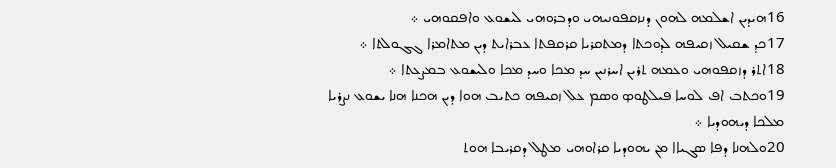16ܗܝܕܝܢ ܐܫܠܡܗ ܠܗܘܢ ܕܢܙܩܦܘܢܝܗܝ ܘܕܒܪܘܗܝ ܠܝܫܘܥ ܘܐܦܩܘܗܝ ܀
17ܟܕ ܫܩܝܠ ܙܩܝܦܗ ܠܕܘܟܬܐ ܕܡܬܩܪܝܐ ܩܪܩܦܬܐ ܥܒܪܐܝܬ ܕܝܢ ܡܬܐܡܪܐ ܓܓܘܠܬܐ ܀
18ܐܬܪ ܕܙܩܦܘܗܝ ܘܥܡܗ ܬܪܝܢ ܐܚܪܢܝܢ ܚܕ ܡܟܐ ܘܚܕ ܡܟܐ ܘܠܝܫܘܥ ܒܡܨܥܬܐ ܀
19ܘܟܬܒ ܐܦ ܠܘܚܐ ܦܝܠܛܘܤ ܘܤܡ ܥܠ ܙܩܝܦܗ ܟܬܝܒ ܗܘܐ ܕܝܢ ܗܟܢܐ ܗܢܐ ܝܫܘܥ ܢܨܪܝܐ ܡܠܟܐ ܕܝܗܘܕܝܐ ܀
20ܘܠܗܢܐ ܕܦܐ ܤܓܝܐܐ ܡܢ ܝܗܘܕܝܐ ܩܪܐܘܗܝ ܡܛܠ ܕܩܪܝܒܐ ܗܘܬ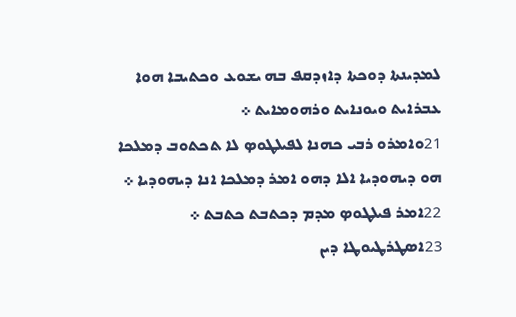ܠܡܕܝܢܬܐ ܕܘܟܬܐ ܕܐܙܕܩܦ ܒܗ ܝܫܘܥ ܘܟܬܝܒܐ ܗܘܐ ܥܒܪܐܝܬ ܘܝܘܢܐܝܬ ܘܪܗܘܡܐܝܬ ܀
21ܘܐܡܪܘ ܪܒܝ ܟܗܢܐ ܠܦܝܠܛܘܤ ܠܐ ܬܟܬܘܒ ܕܡܠܟܐ ܗܘ ܕܝܗܘܕܝܐ ܐܠܐ ܕܗܘ ܐܡܪ ܕܡܠܟܐ ܐܢܐ ܕܝܗܘܕܝܐ ܀
22ܐܡܪ ܦܝܠܛܘܤ ܡܕܡ ܕܟܬܒܬ ܟܬܒܬ ܀
23ܐܤܛܪܛܝܘܛܐ ܕܝܢ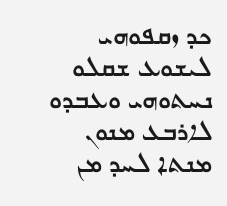ܟܕ ܙܩܦܘܗܝ ܠܝܫܘܥ ܫܩܠܘ ܢܚܬܘܗܝ ܘܥܒܕܘ ܠܐܪܒܥ ܡܢܘܢ ܡܢܬܐ ܠܚܕ ܡܢ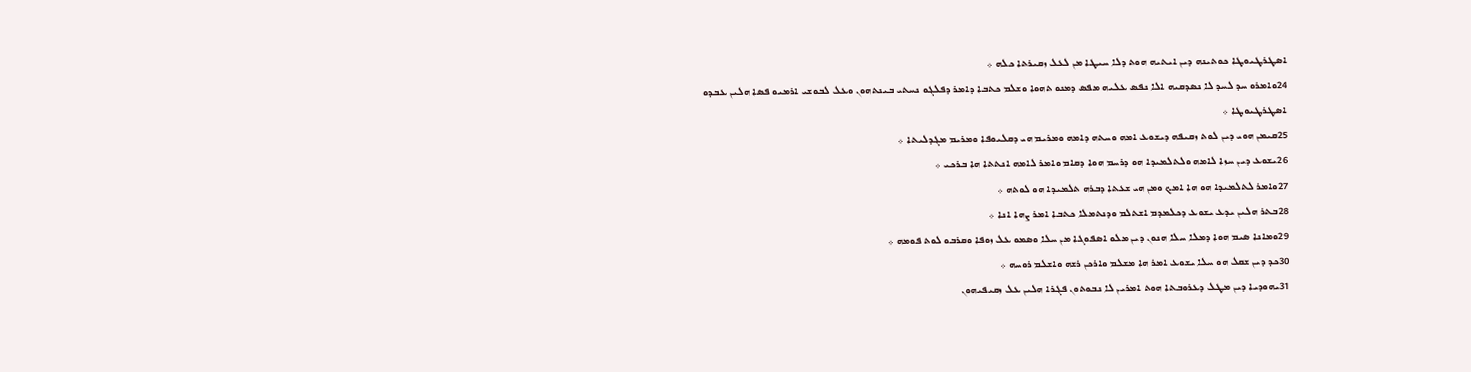ܐܤܛܪܛܝܘܛܐ ܟܘܬܝܢܗ ܕܝܢ ܐܝܬܝܗ ܗܘܬ ܕܠܐ ܚܝܛܐ ܡܢ ܠܥܠ ܙܩܝܪܬܐ ܟܠܗ ܀
24ܘܐܡܪܘ ܚܕ ܠܚܕ ܠܐ ܢܤܕܩܝܗ ܐܠܐ ܢܦܤ ܥܠܝܗ ܡܦܤ ܕܡܢܘ ܬܗܘܐ ܘܫܠܡ ܟܬܒܐ ܕܐܡܪ ܕܦܠܓܘ ܢܚܬܝ ܒܝܢܬܗܘܢ ܘܥܠ ܠܒܘܫܝ ܐܪܡܝܘ ܦܤܐ ܗܠܝܢ ܥܒܕܘ ܐܤܛܪܛܝܘܛܐ ܀
25ܩܝܡܢ ܗܘܝ ܕܝܢ ܠܘܬ ܙܩܝܦܗ ܕܝܫܘܥ ܐܡܗ ܘܚܬܗ ܕܐܡܗ ܘܡܪܝܡ ܗܝ ܕܩܠܝܘܦܐ ܘܡܪܝܡ ܡܓܕܠܝܬܐ ܀
26ܝܫܘܥ ܕܝܢ ܚܙܐ ܠܐܡܗ ܘܠܬܠܡܝܕܐ ܗܘ ܕܪܚܡ ܗܘܐ ܕܩܐܡ ܘܐܡܪ ܠܐܡܗ ܐܢܬܬܐ ܗܐ ܒܪܟܝ ܀
27ܘܐܡܪ ܠܬܠܡܝܕܐ ܗܘ ܗܐ ܐܡܟ ܘܡܢ ܗܝ ܫܥܬܐ ܕܒܪܗ ܬܠܡܝܕܐ ܗܘ ܠܘܬܗ ܀
28ܒܬܪ ܗܠܝܢ ܝܕܥ ܝܫܘܥ ܕܟܠܡܕܡ ܐܫܬܠܡ ܘܕܢܬܡܠܐ ܟܬܒܐ ܐܡܪ ܨܗܐ ܐܢܐ ܀
29ܘܡܐܢܐ ܤܝܡ ܗܘܐ ܕܡܠܐ ܚܠܐ ܗܢܘܢ ܕܝܢ ܡܠܘ ܐܤܦܘܓܐ ܡܢ ܚܠܐ ܘܤܡܘ ܥܠ ܙܘܦܐ ܘܩܪܒܘ ܠܘܬ ܦܘܡܗ ܀
30ܟܕ ܕܝܢ ܫܩܠ ܗܘ ܚܠܐ ܝܫܘܥ ܐܡܪ ܗܐ ܡܫܠܡ ܘܐܪܟܢ ܪܫܗ ܘܐܫܠܡ ܪܘܚܗ ܀
31ܝܗܘܕܝܐ ܕܝܢ ܡܛܠ ܕܥܪܘܒܬܐ ܗܘܬ ܐܡܪܝܢ ܠܐ ܢܒܘܬܘܢ ܦܓܪܐ ܗܠܝܢ ܥܠ ܙܩܝܦܝܗܘܢ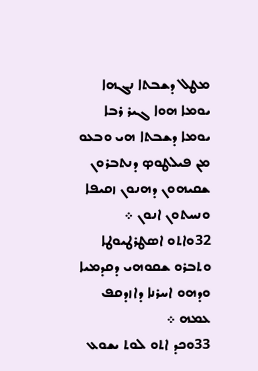ܡܛܠ ܕܫܒܬܐ ܢܓܗܐ ܝܘܡܐ ܗܘܐ ܓܝܪ ܪܒܐ ܝܘܡܐ ܕܫܒܬܐ ܗܝ ܘܒܥܘ ܡܢ ܦܝܠܛܘܤ ܕܢܬܒܪܘܢ ܫܩܝܗܘܢ ܕܗܢܘܢ ܙܩܝܦܐ ܘܢܚܬܘܢ ܐܢܘܢ ܀
32ܘܐܬܘ ܐܤܛܪܛܝܘܛܐ ܘܬܒܪܘ ܫܩܘܗܝ ܕܩܕܡܝܐ ܘܕܗܘ ܐܚܪܢܐ ܕܐܙܕܩܦ ܥܡܗ ܀
33ܘܟܕ ܐܬܘ ܠܘܬ ܝܫܘܥ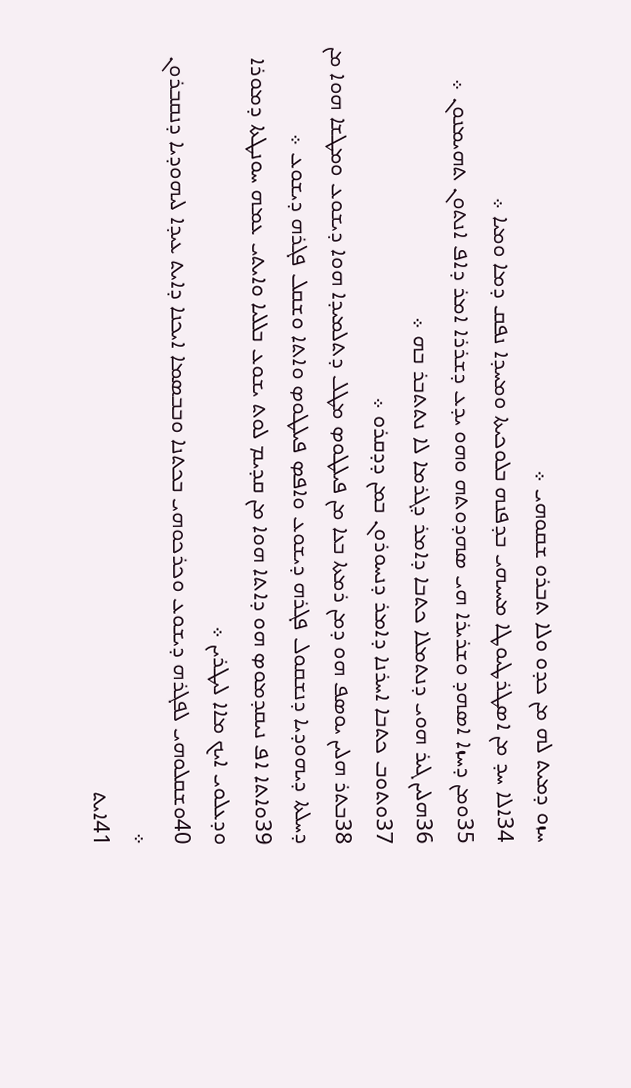ܚܙܘ ܕܡܝܬ ܠܗ ܡܢ ܟܕܘ ܘܠܐ ܬܒܪܘ ܫܩܘܗܝ ܀
34ܐܠܐ ܚܕ ܡܢ ܐܤܛܪܛܝܘܛܐ ܡܚܝܗܝ ܒܕܦܢܗ ܒܠܘܟܝܬܐ ܘܡܚܕܐ ܢܦܩ ܕܡܐ ܘܡܝܐ ܀
35ܘܡܢ ܕܚܙܐ ܐܤܗܕ ܘܫܪܝܪܐ ܗܝ ܤܗܕܘܬܗ ܘܗܘ ܝܕܥ ܕܫܪܪܐ ܐܡܪ ܕܐܦ ܐܢܬܘܢ ܬܗܝܡܢܘܢ ܀
36ܗܠܝܢ ܓܝܪ ܗܘܝ ܕܢܬܡܠܐ ܟܬܒܐ ܕܐܡܪ ܕܓܪܡܐ ܠܐ ܢܬܬܒܪ ܒܗ ܀
37ܘܬܘܒ ܟܬܒܐ ܐܚܪܢܐ ܕܐܡܪ ܕܢܚܘܪܘܢ ܒܡܢ ܕܕܩܪܘ ܀
38ܒܬܪ ܗܠܝܢ ܝܘܤܦ ܗܘ ܕܡܢ ܪܡܬܐ ܒܥܐ ܡܢ ܦܝܠܛܘܤ ܡܛܠ ܕܬܠܡܝܕܐ ܗܘܐ ܕܝܫܘܥ ܘܡܛܫܐ ܗܘܐ ܡܢ ܕܚܠܬܐ ܕܝܗܘܕܝܐ ܕܢܫܩܘܠ ܦܓܪܗ ܕܝܫܘܥ ܘܐܦܤ ܦܝܠܛܘܤ ܘܐܬܐ ܘܫܩܠ ܦܓܪܗ ܕܝܫܘܥ ܀
39ܘܐܬܐ ܐܦ ܢܝܩܕܡܘܤ ܗܘ ܕܐܬܐ ܗܘܐ ܡܢ ܩܕܝܡ ܠܘܬ ܝܫܘܥ ܒܠܠܝܐ ܘܐܝܬܝ ܥܡܗ ܚܘܢܛܬܐ ܕܡܘܪܐ ܘܕܥܠܘܝ ܐܝܟ ܡܐܐ ܠܝܛܪܝܢ ܀
40ܘܫܩܠܘܗܝ ܠܦܓܪܗ ܕܝܫܘܥ ܘܟܪܟܘܗܝ ܒܟܬܢܐ ܘܒܒܤܡܐ ܐܝܟܢܐ ܕܐܝܬ ܥܝܕܐ ܠܝܗܘܕܝܐ ܕܢܩܒܪܘܢ ܀
41ܐܝܬ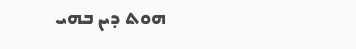ܗܘܬ ܕܝܢ ܒܗܝ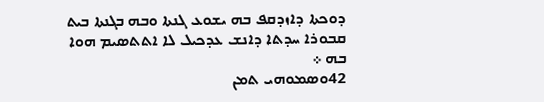ܕܘܟܬܐ ܕܐܙܕܩܦ ܒܗ ܝܫܘܥ ܓܢܬܐ ܘܒܗ ܒܓܢܬܐ ܒܝܬ ܩܒܘܪܐ ܚܕܬܐ ܕܐܢܫ ܥܕܟܝܠ ܠܐ ܐܬܬܤܝܡ ܗܘܐ ܒܗ ܀
42ܘܤܡܘܗܝ ܬܡܢ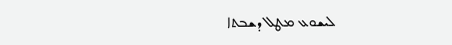ܠܝܫܘܥ ܡܛܠ ܕܫܒܬܐ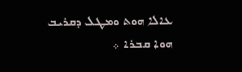ܥܐܠܐ ܗܘܬ ܘܡܛܠ ܕܩܪܝܒ ܗܘܐ ܩܒܪܐ ܀